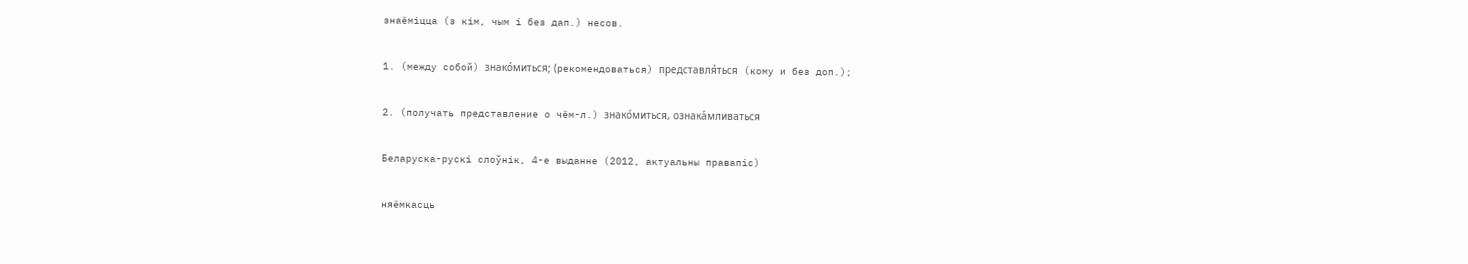знаёміцца (з кім, чым і без дап.) несов.

1. (между собой) знако́миться; (рекомендоваться) представля́ться (кому и без доп.);

2. (получать представление о чём-л.) знако́миться, ознака́мливаться

Беларуска-рускі слоўнік, 4-е выданне (2012, актуальны правапіс)

няёмкасць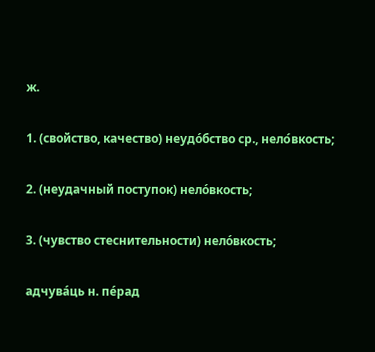ж.

1. (свойство, качество) неудо́бство ср., нело́вкость;

2. (неудачный поступок) нело́вкость;

3. (чувство стеснительности) нело́вкость;

адчува́ць н. пе́рад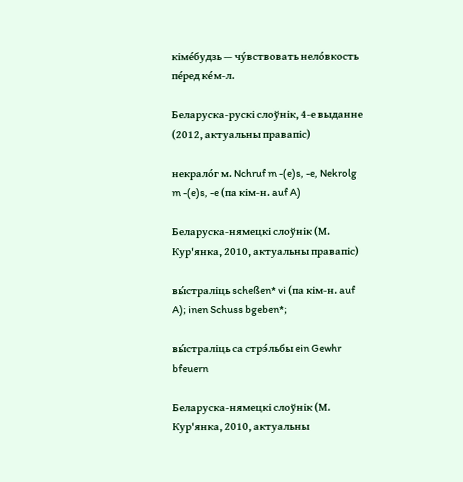кіме́будзь — чу́вствовать нело́вкость пе́ред ке́м-л.

Беларуска-рускі слоўнік, 4-е выданне (2012, актуальны правапіс)

некрало́г м. Nchruf m -(e)s, -e, Nekrolg m -(e)s, -e (па кім-н. auf A)

Беларуска-нямецкі слоўнік (М. Кур'янка, 2010, актуальны правапіс)

вы́страліць scheßen* vi (па кім-н. auf A); inen Schuss bgeben*;

вы́страліць са стрэ́льбы ein Gewhr bfeuern

Беларуска-нямецкі слоўнік (М. Кур'янка, 2010, актуальны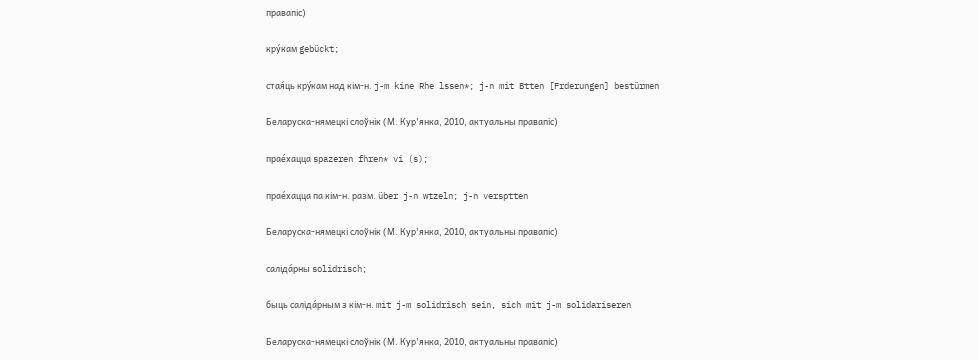правапіс)

кру́кам gebückt;

стая́ць кру́кам над кім-н. j-m kine Rhe lssen*; j-n mit Btten [Frderungen] bestürmen

Беларуска-нямецкі слоўнік (М. Кур'янка, 2010, актуальны правапіс)

прае́хацца spazeren fhren* vi (s);

прае́хацца па кім-н. разм. über j-n wtzeln; j-n versptten

Беларуска-нямецкі слоўнік (М. Кур'янка, 2010, актуальны правапіс)

саліда́рны solidrisch;

быць саліда́рным з кім-н. mit j-m solidrisch sein, sich mit j-m solidariseren

Беларуска-нямецкі слоўнік (М. Кур'янка, 2010, актуальны правапіс)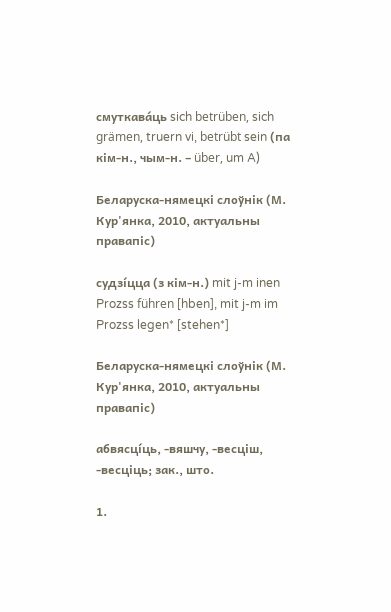смуткава́ць sich betrüben, sich grämen, truern vi, betrübt sein (па кім-н., чым-н. – über, um A)

Беларуска-нямецкі слоўнік (М. Кур'янка, 2010, актуальны правапіс)

судзі́цца (з кім-н.) mit j-m inen Prozss führen [hben], mit j-m im Prozss legen* [stehen*]

Беларуска-нямецкі слоўнік (М. Кур'янка, 2010, актуальны правапіс)

абвясці́ць, ‑вяшчу, ‑весціш, ‑весціць; зак., што.

1.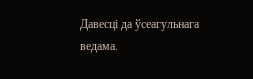Давесці да ўсеагульнага ведама.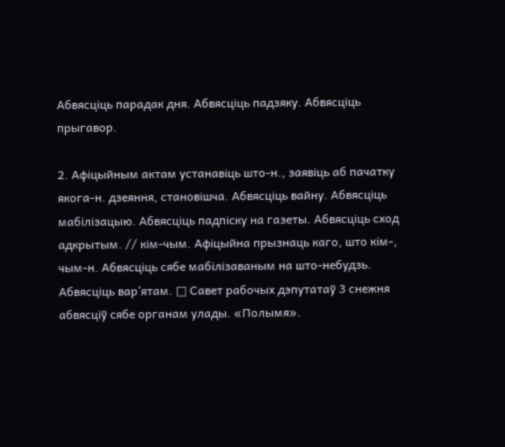Абвясціць парадак дня. Абвясціць падзяку. Абвясціць прыгавор.

2. Афіцыйным актам устанавіць што‑н., заявіць аб пачатку якога‑н. дзеяння, становішча. Абвясціць вайну. Абвясціць мабілізацыю. Абвясціць падпіску на газеты. Абвясціць сход адкрытым. // кім-чым. Афіцыйна прызнаць каго, што кім‑, чым‑н. Абвясціць сябе мабілізаваным на што-небудзь. Абвясціць вар’ятам. □ Савет рабочых дэпутатаў 3 снежня абвясціў сябе органам улады. «Полымя».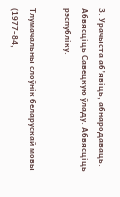3. Урачыста аб’явіць, абнародаваць. Абвясціць Савецкую ўладу. Абвясціць рэспубліку.

Тлумачальны слоўнік беларускай мовы (1977-84,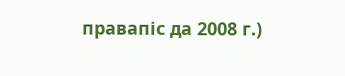правапіс да 2008 г.)